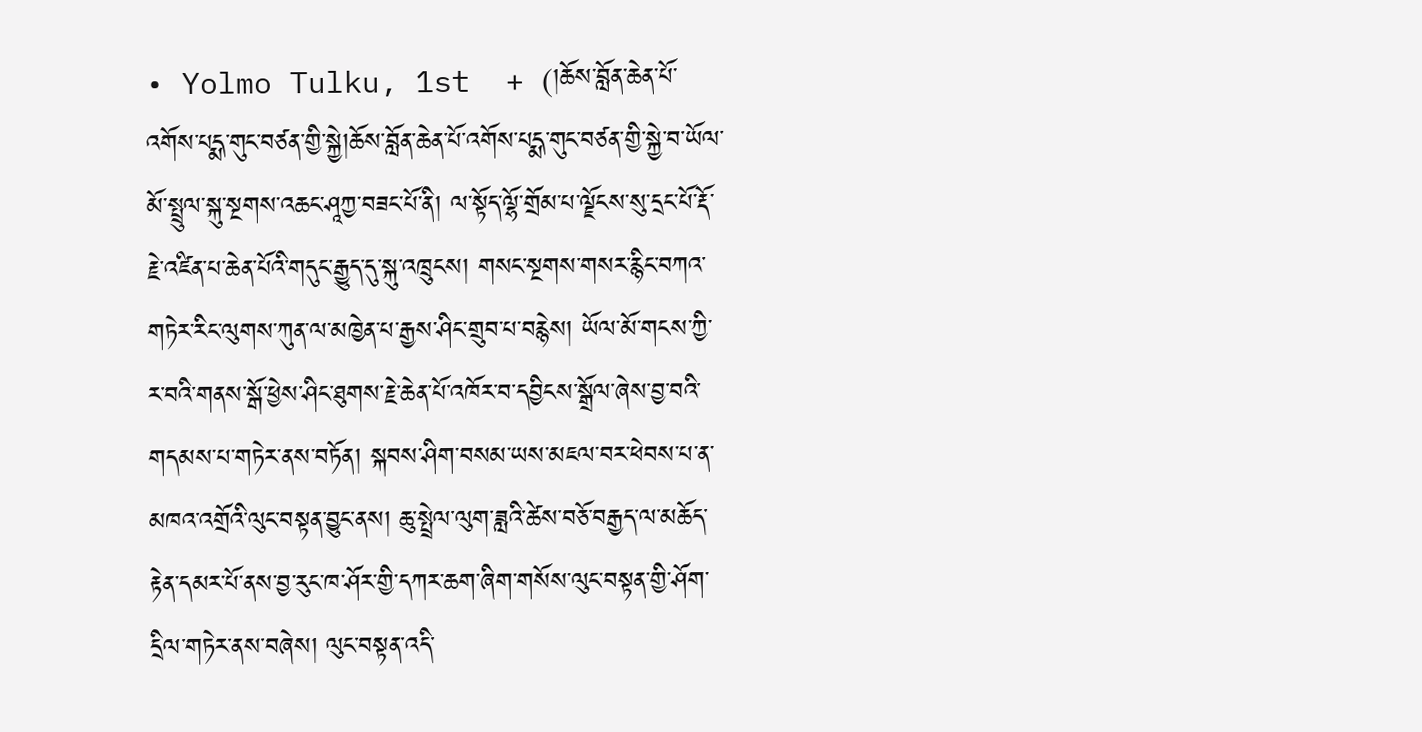• Yolmo Tulku, 1st  + (།ཆོས་བློན་ཆེན་པོ་འགོས་པདྨ་གུང་བཙན་གྱི་སྐྱེ།ཆོས་བློན་ཆེན་པོ་འགོས་པདྨ་གུང་བཙན་གྱི་སྐྱེ་བ་ཡོལ་མོ་སྤྲུལ་སྐུ་སྔགས་འཆང་ཤཱཀྱ་བཟང་པོ་ནི། ལ་སྟོད་ལྷོ་གྲོམ་པ་ལྗོངས་སུ་དྲང་པོ་རྡོ་རྗེ་འཛིན་པ་ཆེན་པོའི་གདུང་རྒྱུད་དུ་སྐུ་འཁྲུངས། གསང་སྔགས་གསར་རྙིང་བཀའ་གཏེར་རིང་ལུགས་ཀུན་ལ་མཁྱེན་པ་རྒྱས་ཤིང་གྲུབ་པ་བརྙེས། ཡོལ་མོ་གངས་ཀྱི་ར་བའི་གནས་སྒོ་ཕྱེས་ཤིང་ཐུགས་རྗེ་ཆེན་པོ་འཁོར་བ་དབྱིངས་སྒྲོལ་ཞེས་བྱ་བའི་གདམས་པ་གཏེར་ནས་བཏོན། སྐབས་ཤིག་བསམ་ཡས་མཇལ་བར་ཕེབས་པ་ན་མཁའ་འགྲོའི་ལུང་བསྟན་བྱུང་ནས། ཆུ་སྤྲེལ་ལུག་ཟླའི་ཚེས་བཅོ་བརྒྱད་ལ་མཆོད་རྟེན་དམར་པོ་ནས་བྱ་རུང་ཁ་ཤོར་གྱི་དཀར་ཆག་ཞིག་གསོས་ལུང་བསྟན་གྱི་ཤོག་དྲིལ་གཏེར་ནས་བཞེས། ལུང་བསྟན་འདི་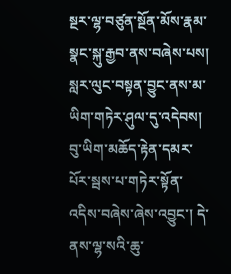སྔར་ལྷ་བཙུན་སྔོན་མོས་རྣམ་སྣང་སྐུ་རྒྱབ་ནས་བཞེས་པས། སླར་ལུང་བསྟན་བྱུང་ནས་མ་ཡིག་གཏེར་ཤུལ་དུ་འདེབས། བུ་ཡིག་མཆོད་རྟེན་དམར་པོར་སྦས་པ་གཏེར་སྟོན་འདིས་བཞེས་ཞེས་འབྱུང་། དེ་ནས་ལྷ་སའི་ཆུ་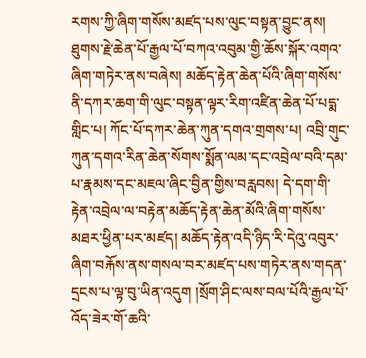རགས་ཀྱི་ཞིག་གསོས་མཛད་པས་ལུང་བསྟན་བྱུང་ནས། ཐུགས་རྗེ་ཆེན་པོ་རྒྱལ་པོ་བཀའ་འབུམ་གྱི་ཆོས་སྐོར་འགའ་ཞིག་གཏེར་ནས་བཞེས། མཆོད་རྟེན་ཆེན་པོའི་ཞིག་གསོས་ནི་དཀར་ཆག་གི་ལུང་བསྟན་ལྟར་རིག་འཛིན་ཆེན་པོ་པདྨ་གླིང་པ། ཀོང་པོ་དཀར་ཆེན་ཀུན་དགའ་གྲགས་པ། འབྲི་གུང་ཀུན་དགའ་རིན་ཆེན་སོགས་སྨོན་ལམ་དང་འབྲེལ་བའི་དམ་པ་རྣམས་དང་མཇལ་ཞིང་བྱིན་གྱིས་བརླབས། དེ་དག་གི་རྟེན་འབྲེལ་ལ་བརྟེན་མཆོད་རྟེན་ཆེན་མོའི་ཞིག་གསོས་མཐར་ཕྱིན་པར་མཛད། མཆོད་རྟེན་འདི་ཉིད་རི་དེའུ་འབུར་ཞིག་བརྐོས་ནས་གསལ་བར་མཛད་པས་གཏེར་ནས་གདན་དྲངས་པ་ལྟ་བུ་ཡིན་འདུག །སྲོག་ཤིང་ལས་བལ་པོའི་རྒྱལ་པོ་འོད་ཟེར་གོ་ཆའི་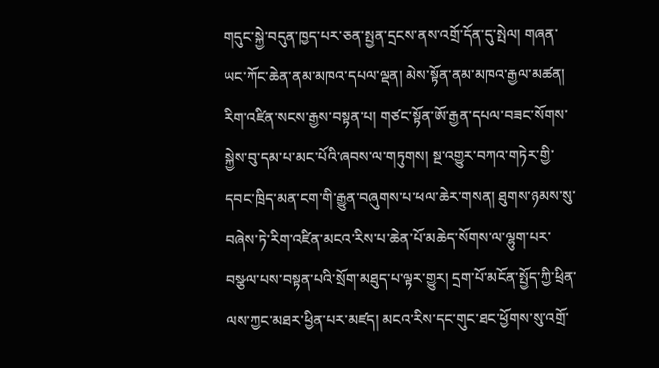གདུང་སྐྱེ་བདུན་ཁྱད་པར་ཅན་སྤྱན་དྲངས་ནས་འགྲོ་དོན་དུ་སྤེལ། གཞན་ཡང་ཀོང་ཆེན་ནམ་མཁའ་དཔལ་ལྡན། མེས་སྟོན་ནམ་མཁའ་རྒྱལ་མཚན། རིག་འཛིན་སངས་རྒྱས་བསྟན་པ། གཙང་སྟོན་ཨོ་རྒྱན་དཔལ་བཟང་སོགས་སྐྱེས་བུ་དམ་པ་མང་པོའི་ཞབས་ལ་གཏུགས། སྔ་འགྱུར་བཀའ་གཏེར་གྱི་དབང་ཁྲིད་མན་ངག་གི་རྒྱུན་བཞུགས་པ་ཕལ་ཆེར་གསན། ཐུགས་ཉམས་སུ་བཞེས་ཏེ་རིག་འཛིན་མངའ་རིས་པ་ཆེན་པོ་མཆེད་སོགས་ལ་ལྷུག་པར་བསྩལ་པས་བསྟན་པའི་སྲོག་མཐུད་པ་ལྟར་གྱུར། དྲག་པོ་མངོན་སྤྱོད་ཀྱི་ཕྲིན་ལས་ཀྱང་མཐར་ཕྱིན་པར་མཛད། མངའ་རིས་དང་གུང་ཐང་ཕྱོགས་སུ་འགྲོ་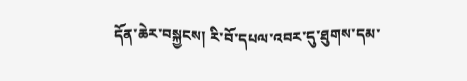དོན་ཆེར་བསྐྱངས། རི་བོ་དཔལ་འབར་དུ་ཐུགས་དམ་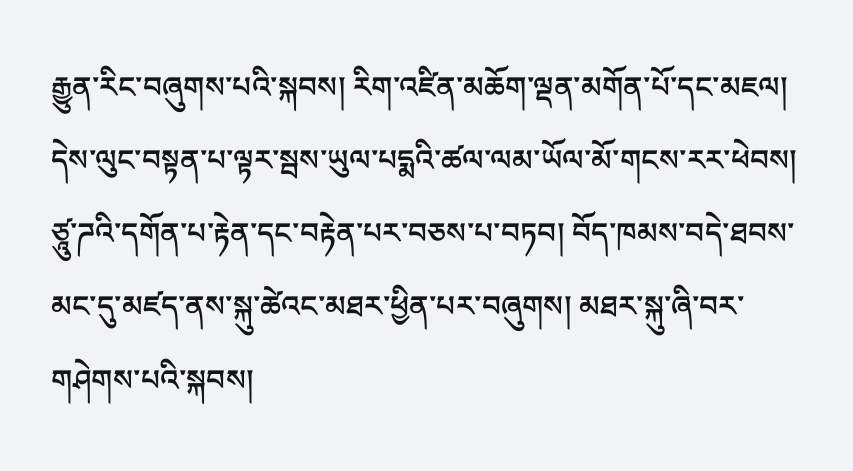རྒྱུན་རིང་བཞུགས་པའི་སྐབས། རིག་འཛིན་མཆོག་ལྡན་མགོན་པོ་དང་མཇལ། དེས་ལུང་བསྟན་པ་ལྟར་སྦས་ཡུལ་པདྨའི་ཚལ་ལམ་ཡོལ་མོ་གངས་རར་ཕེབས། ཙཱུ་ཌའི་དགོན་པ་རྟེན་དང་བརྟེན་པར་བཅས་པ་བཏབ། བོད་ཁམས་བདེ་ཐབས་མང་དུ་མཛད་ནས་སྐུ་ཚེའང་མཐར་ཕྱིན་པར་བཞུགས། མཐར་སྐུ་ཞི་བར་གཤེགས་པའི་སྐབས།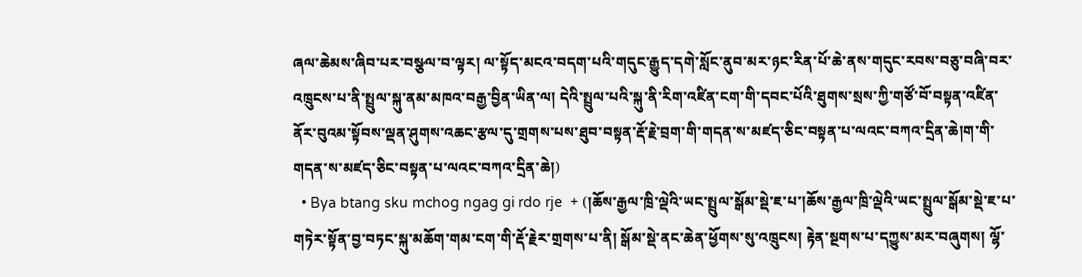ཞལ་ཆེམས་ཞིབ་པར་བསྩལ་བ་ལྟར། ལ་སྟོད་མངའ་བདག་པའི་གདུང་རྒྱུད་དགེ་སློང་ནུབ་མར་ཉང་རིན་པོ་ཆེ་ནས་གདུང་རབས་བཅུ་བཞི་བར་འཁྲུངས་པ་ནི་སྤྲུལ་སྐུ་ནམ་མཁའ་བརྒྱ་བྱིན་ཡིན་ལ། དེའི་སྤྲུལ་པའི་སྐུ་ནི་རིག་འཛིན་ངག་གི་དབང་པོའི་ཐུགས་སྲས་ཀྱི་གཙོ་བོ་བསྟན་འཛིན་ནོར་བུའམ་སྟོབས་ལྡན་ཤུགས་འཆང་རྩལ་དུ་གྲགས་པས་ཐུབ་བསྟན་རྡོ་རྗེ་བྲག་གི་གདན་ས་མཛད་ཅིང་བསྟན་པ་ལའང་བཀའ་དྲིན་ཆེ།ག་གི་གདན་ས་མཛད་ཅིང་བསྟན་པ་ལའང་བཀའ་དྲིན་ཆེ།)
  • Bya btang sku mchog ngag gi rdo rje  + (།ཆོས་རྒྱལ་ཁྲི་ལྡེའི་ཡང་སྤྲུལ་སྒོམ་སྡེ་ཇ་པ་།ཆོས་རྒྱལ་ཁྲི་ལྡེའི་ཡང་སྤྲུལ་སྒོམ་སྡེ་ཇ་པ་གཏེར་སྟོན་བྱ་བཏང་སྐུ་མཆོག་གམ་ངག་གི་རྡོ་རྗེར་གྲགས་པ་ནི། སྒོམ་སྡེ་ནང་ཆེན་ཕྱོགས་སུ་འཁྲུངས། རྟེན་སྔགས་པ་དཀྱུས་མར་བཞུགས། ལྷོ་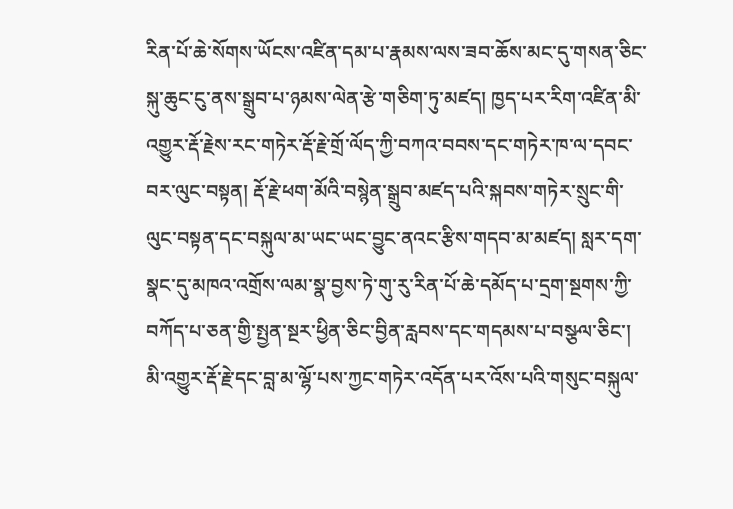རིན་པོ་ཆེ་སོགས་ཡོངས་འཛིན་དམ་པ་རྣམས་ལས་ཟབ་ཆོས་མང་དུ་གསན་ཅིང་སྐུ་ཆུང་ངུ་ནས་སྒྲུབ་པ་ཉམས་ལེན་རྩེ་གཅིག་ཏུ་མཛད། ཁྱད་པར་རིག་འཛིན་མི་འགྱུར་རྡོ་རྗེས་རང་གཏེར་རྡོ་རྗེ་གྲོ་ལོད་ཀྱི་བཀའ་བབས་དང་གཏེར་ཁ་ལ་དབང་བར་ལུང་བསྟན། རྡོ་རྗེ་ཕག་མོའི་བསྙེན་སྒྲུབ་མཛད་པའི་སྐབས་གཏེར་སྲུང་གི་ལུང་བསྟན་དང་བསྐུལ་མ་ཡང་ཡང་བྱུང་ནའང་རྩིས་གདབ་མ་མཛད། སླར་དག་སྣང་དུ་མཁའ་འགྲོས་ལམ་སྣ་བྱས་ཏེ་གུ་རུ་རིན་པོ་ཆེ་དམོད་པ་དྲག་སྔགས་ཀྱི་བཀོད་པ་ཅན་གྱི་སྤྱན་སྔར་ཕྱིན་ཅིང་བྱིན་རླབས་དང་གདམས་པ་བསྩལ་ཅིང་། མི་འགྱུར་རྡོ་རྗེ་དང་བླ་མ་ལྷོ་པས་ཀྱང་གཏེར་འདོན་པར་འོས་པའི་གསུང་བསྐུལ་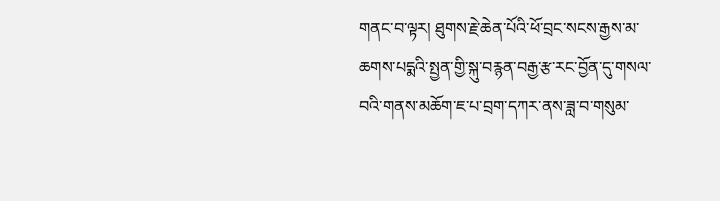གནང་བ་ལྟར། ཐུགས་རྗེ་ཆེན་པོའི་ཕོ་བྲང་སངས་རྒྱས་མ་ཆགས་པདྨའི་སྤྱན་གྱི་སྐུ་བརྙན་བརྒྱ་རྩ་རང་བྱོན་དུ་གསལ་བའི་གནས་མཆོག་ཇ་པ་བྲག་དཀར་ནས་ཟླ་བ་གསུམ་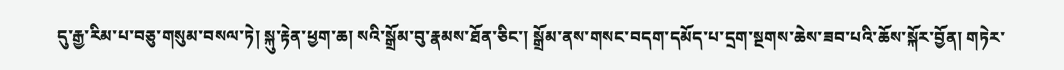དུ་རྒྱ་རིམ་པ་བཅུ་གསུམ་བསལ་ཏེ། སྐུ་རྟེན་ཕྱག་ཆ། སའི་སྒྲོམ་བུ་རྣམས་ཐོན་ཅིང་། སྒྲོམ་ནས་གསང་བདག་དམོད་པ་དྲག་སྔགས་ཆེས་ཟབ་པའི་ཆོས་སྐོར་བྱོན། གཏེར་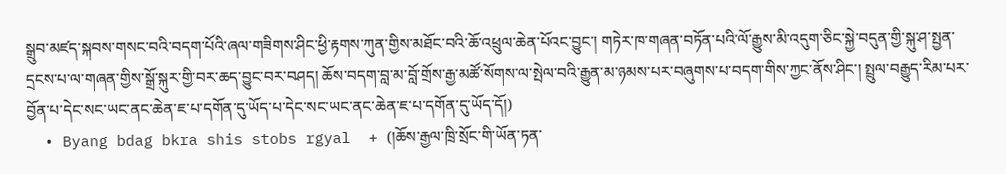སྒྲུབ་མཛད་སྐབས་གསང་བའི་བདག་པོའི་ཞལ་གཟིགས་ཤིང་ཕྱི་རྟགས་ཀུན་གྱིས་མཐོང་བའི་ཆོ་འཕྲུལ་ཆེན་པོའང་བྱུང་། གཏེར་ཁ་གཞན་བཏོན་པའི་ལོ་རྒྱུས་མི་འདུག་ཅིང་སྐྱེ་བདུན་གྱི་སྐུ་ཤ་སྤྱན་དྲངས་པ་ལ་གཞན་གྱིས་སྒྲོ་སྐུར་གྱི་བར་ཆད་བྱུང་བར་བཤད། ཆོས་བདག་བླ་མ་བློ་གྲོས་རྒྱ་མཚོ་སོགས་ལ་སྤེལ་བའི་རྒྱུན་མ་ཉམས་པར་བཞུགས་པ་བདག་གིས་ཀྱང་ནོས་ཤིང་། སྤྲུལ་བརྒྱུད་རིམ་པར་བྱོན་པ་དེང་སང་ཡང་ནང་ཆེན་ཇ་པ་དགོན་དུ་ཡོད་པ་དེང་སང་ཡང་ནང་ཆེན་ཇ་པ་དགོན་དུ་ཡོད་དོ།)
  • Byang bdag bkra shis stobs rgyal  + (།ཆོས་རྒྱལ་ཁྲི་སྲོང་གི་ཡོན་ཏན་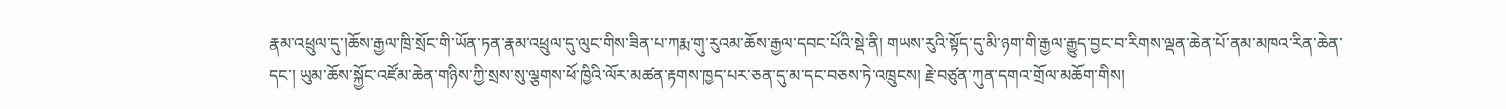རྣམ་འཕྲུལ་དུ་།ཆོས་རྒྱལ་ཁྲི་སྲོང་གི་ཡོན་ཏན་རྣམ་འཕྲུལ་དུ་ལུང་གིས་ཟིན་པ་ཀརྨ་གུ་རུའམ་ཆོས་རྒྱལ་དབང་པོའི་སྡེ་ནི། གཡས་རུའི་སྟོད་དུ་མི་ཉག་གི་རྒྱལ་རྒྱུད་བྱང་བ་རིགས་ལྡན་ཆེན་པོ་ནམ་མཁའ་རིན་ཆེན་དང་། ཡུམ་ཆོས་སྐྱོང་འཛོམ་ཆེན་གཉིས་ཀྱི་སྲས་སུ་ལྕགས་ཕོ་ཁྱིའི་ལོར་མཚན་རྟགས་ཁྱད་པར་ཅན་དུ་མ་དང་བཅས་ཏེ་འཁྲུངས། རྗེ་བཙུན་ཀུན་དགའ་གྲོལ་མཆོག་གིས།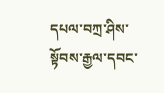དཔལ་བཀྲ་ཤིས་སྟོབས་རྒྱལ་དབང་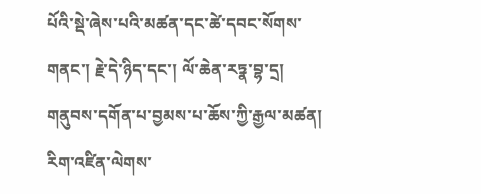པོའི་སྡེ་ཞེས་པའི་མཚན་དང་ཚེ་དབང་སོགས་གནང་། རྗེ་དེ་ཉིད་དང་། ལོ་ཆེན་རཏྣ་བྷ་དྲ། གནུབས་དགོན་པ་བྱམས་པ་ཆོས་ཀྱི་རྒྱལ་མཚན། རིག་འཛིན་ལེགས་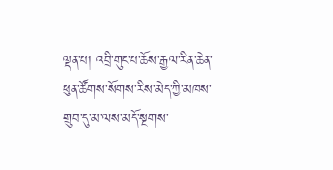ལྡན་པ། འབྲི་གུང་པ་ཆོས་རྒྱལ་རིན་ཆེན་ཕུན་ཚོགས་སོགས་རིས་མེད་ཀྱི་མཁས་གྲུབ་དུ་མ་ལས་མདོ་སྔགས་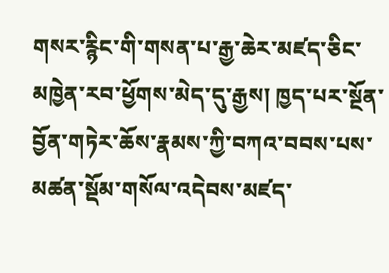གསར་རྙིང་གི་གསན་པ་རྒྱ་ཆེར་མཛད་ཅིང་མཁྱེན་རབ་ཕྱོགས་མེད་དུ་རྒྱས། ཁྱད་པར་སྔོན་བྱོན་གཏེར་ཆོས་རྣམས་ཀྱི་བཀའ་བབས་པས་མཚན་སྡོམ་གསོལ་འདེབས་མཛད་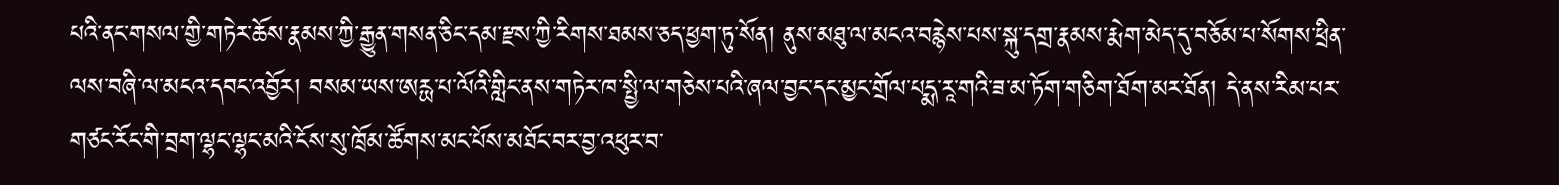པའི་ནང་གསལ་གྱི་གཏེར་ཆོས་རྣམས་ཀྱི་རྒྱུན་གསན་ཅིང་དམ་རྫས་ཀྱི་རིགས་ཐམས་ཅད་ཕྱག་ཏུ་སོན། ནུས་མཐུ་ལ་མངའ་བརྙེས་པས་སྐུ་དགྲ་རྣམས་རྨེག་མེད་དུ་བཅོམ་པ་སོགས་ཕྲིན་ལས་བཞི་ལ་མངའ་དབང་འབྱོར། བསམ་ཡས་ཨརྻ་པ་ལོའི་གླིང་ནས་གཏེར་ཁ་སྤྱི་ལ་གཅེས་པའི་ཞལ་བྱང་དང་མྱང་གྲོལ་པདྨ་རཱ་གའི་ཟ་མ་ཏོག་གཅིག་ཐོག་མར་ཐོན། དེ་ནས་རིམ་པར་གཙང་རོང་གི་བྲག་ལྷང་ལྷང་མའི་ངོས་སུ་ཁྲོམ་ཚོགས་མང་པོས་མཐོང་བར་བྱ་འཕུར་བ་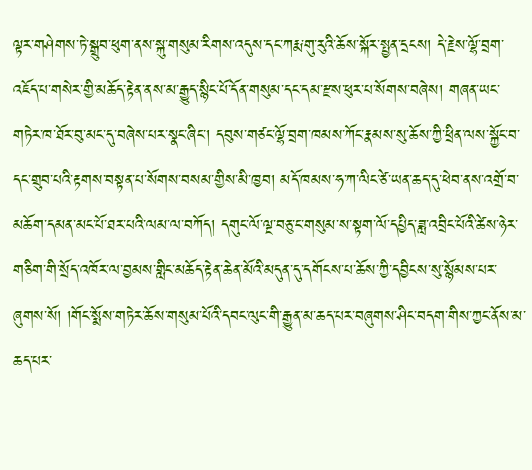ལྟར་གཤེགས་ཏེ་སྒྲུབ་ཕུག་ནས་སྐུ་གསུམ་རིགས་འདུས་དང་ཀརྨ་གུ་རུའི་ཆོས་སྐོར་སྤྱན་དྲངས། དེ་རྗེས་ལྷོ་བྲག་འཇོད་པ་གསེར་གྱི་མཆོད་རྟེན་ནས་མ་རྒྱུད་སྙིང་པོ་དོན་གསུམ་དང་དམ་རྫས་ཕུར་པ་སོགས་བཞེས། གཞན་ཡང་གཏེར་ཁ་ཐོར་བུ་མང་དུ་བཞེས་པར་སྣང་ཞིང་། དབུས་གཙང་ལྷོ་བྲག་ཁམས་ཀོང་རྣམས་སུ་ཆོས་ཀྱི་ཕྲིན་ལས་སྐྱོང་བ་དང་གྲུབ་པའི་རྟགས་བསྟན་པ་སོགས་བསམ་གྱིས་མི་ཁྱབ། མདོ་ཁམས་ཧ་ཀ་ལིང་ཙེ་ཡན་ཆད་དུ་ཕེབ་ནས་འགྲོ་བ་མཆོག་དམན་མང་པོ་ཐར་པའི་ལམ་ལ་བཀོད། དགུང་ལོ་ལྔ་བཅུ་ང་གསུམ་ས་སྟག་ལོ་དཔྱིད་ཟླ་འབྲིང་པོའི་ཚེས་ཉེར་གཅིག་གི་སྲོད་འཁོར་ལ་བྱམས་གླིང་མཆོད་རྟེན་ཆེན་མོའི་མདུན་དུ་དགོངས་པ་ཆོས་ཀྱི་དབྱིངས་སུ་སྙོམས་པར་ཞུགས་སོ། །གོང་སྨོས་གཏེར་ཆོས་གསུམ་པོའི་དབང་ལུང་གི་རྒྱུན་མ་ཆད་པར་བཞུགས་ཤིང་བདག་གིས་ཀྱང་ནོས་མ་ཆད་པར་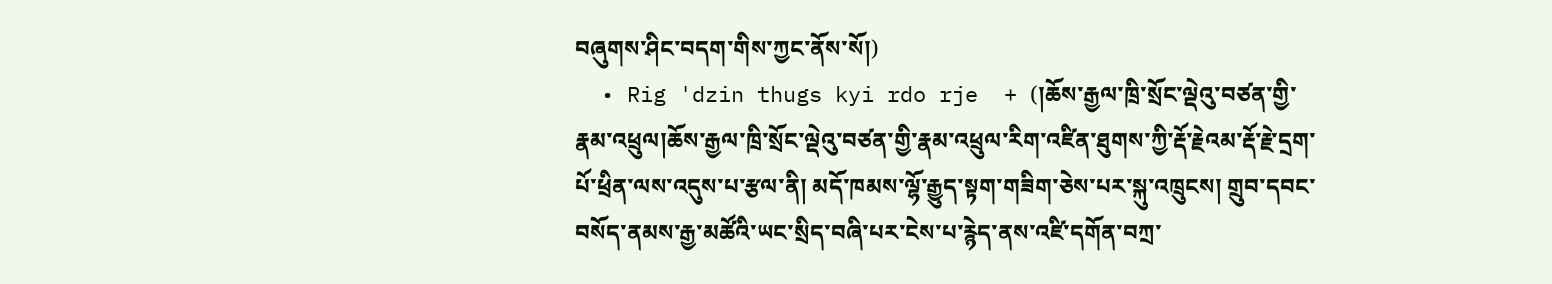བཞུགས་ཤིང་བདག་གིས་ཀྱང་ནོས་སོ།)
  • Rig 'dzin thugs kyi rdo rje  + (།ཆོས་རྒྱལ་ཁྲི་སྲོང་ལྡེའུ་བཙན་གྱི་རྣམ་འཕྲུལ།ཆོས་རྒྱལ་ཁྲི་སྲོང་ལྡེའུ་བཙན་གྱི་རྣམ་འཕྲུལ་རིག་འཛིན་ཐུགས་ཀྱི་རྡོ་རྗེའམ་རྡོ་རྗེ་དྲག་པོ་ཕྲིན་ལས་འདུས་པ་རྩལ་ནི། མདོ་ཁམས་ལྷོ་རྒྱུད་སྟག་གཟིག་ཅེས་པར་སྐུ་འཁྲུངས། གྲུབ་དབང་བསོད་ནམས་རྒྱ་མཚོའི་ཡང་སྲིད་བཞི་པར་ངེས་པ་རྙེད་ནས་འཛི་དགོན་བཀྲ་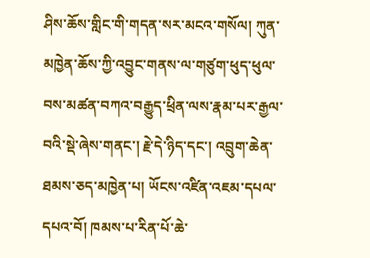ཤིས་ཆོས་གླིང་གི་གདན་སར་མངའ་གསོལ། ཀུན་མཁྱེན་ཆོས་ཀྱི་འབྱུང་གནས་ལ་གཙུག་ཕུད་ཕུལ་བས་མཚན་བཀའ་བརྒྱུད་ཕྲིན་ལས་རྣམ་པར་རྒྱལ་བའི་སྡེ་ཞེས་གནང་། རྗེ་དེ་ཉིད་དང་། འབྲུག་ཆེན་ཐམས་ཅད་མཁྱེན་པ། ཡོངས་འཛིན་འཇམ་དཔལ་དཔའ་བོ། ཁམས་པ་རིན་པོ་ཆེ་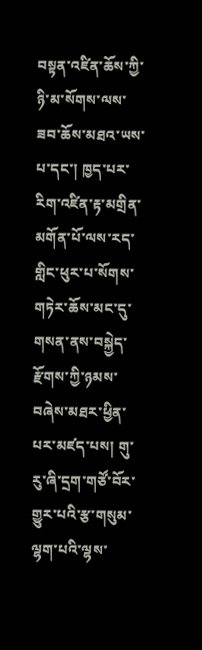བསྟན་འཛིན་ཆོས་ཀྱི་ཉི་མ་སོགས་ལས་ཟབ་ཆོས་མཐའ་ཡས་པ་དང་། ཁྱད་པར་རིག་འཛིན་རྟ་མགྲིན་མགོན་པོ་ལས་རད་གླིང་ཕུར་པ་སོགས་གཏེར་ཆོས་མང་དུ་གསན་ནས་བསྐྱེད་རྫོགས་ཀྱི་ཉམས་བཞེས་མཐར་ཕྱིན་པར་མཛད་པས། གུ་རུ་ཞི་དྲག་གཙོ་བོར་གྱུར་པའི་རྩ་གསུམ་ལྷག་པའི་ལྷས་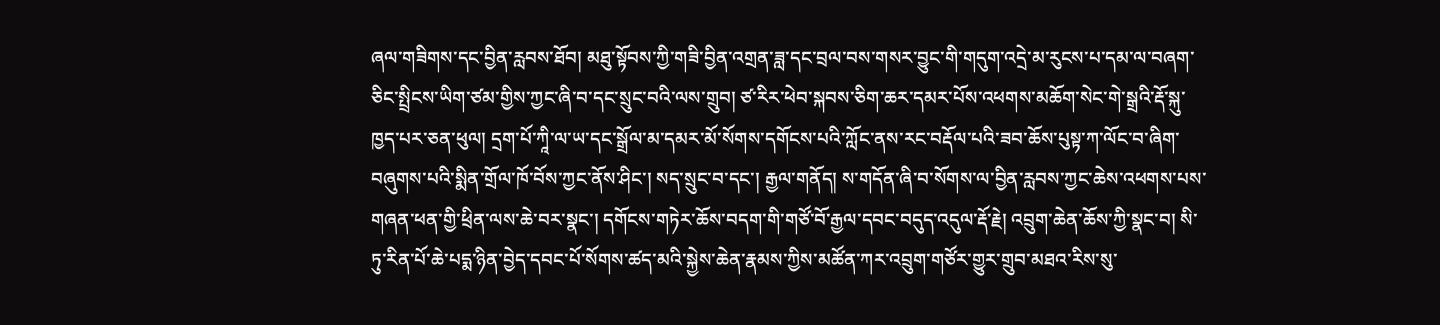ཞལ་གཟིགས་དང་བྱིན་རླབས་ཐོབ། མཐུ་སྟོབས་ཀྱི་གཟི་བྱིན་འགྲན་ཟླ་དང་བྲལ་བས་གསར་བྱུང་གི་གདུག་འདྲེ་མ་རུངས་པ་དམ་ལ་བཞག་ཅིང་སྤྲིངས་ཡིག་ཙམ་གྱིས་ཀྱང་ཞི་བ་དང་སྲུང་བའི་ལས་གྲུབ། ཙ་རིར་ཕེབ་སྐབས་ཅིག་ཆར་དམར་པོས་འཕགས་མཆོག་སེང་གེ་སྒྲའི་རྡོ་སྐུ་ཁྱད་པར་ཅན་ཕུལ། དྲག་པོ་ཀཱི་ལ་ཡ་དང་སྒྲོལ་མ་དམར་མོ་སོགས་དགོངས་པའི་ཀློང་ནས་རང་བརྡོལ་པའི་ཟབ་ཆོས་པུསྟ་ཀ་ལོང་བ་ཞིག་བཞུགས་པའི་སྨིན་གྲོལ་ཁོ་བོས་ཀྱང་ནོས་ཤིང་། སད་སྲུང་བ་དང་། རྒྱལ་གནོད། ས་གདོན་ཞི་བ་སོགས་ལ་བྱིན་རླབས་ཀྱང་ཆེས་འཕགས་པས་གཞན་ཕན་གྱི་ཕྲིན་ལས་ཆེ་བར་སྣང་། དགོངས་གཏེར་ཆོས་བདག་གི་གཙོ་བོ་རྒྱལ་དབང་བདུད་འདུལ་རྡོ་རྗེ། འབྲུག་ཆེན་ཆོས་ཀྱི་སྣང་བ། སི་ཏུ་རིན་པོ་ཆེ་པདྨ་ཉིན་བྱེད་དབང་པོ་སོགས་ཚད་མའི་སྐྱེས་ཆེན་རྣམས་ཀྱིས་མཚོན་ཀར་འབྲུག་གཙོར་གྱུར་གྲུབ་མཐའ་རིས་སུ་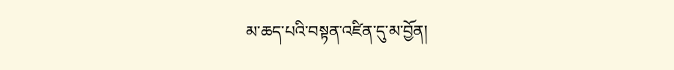མ་ཆད་པའི་བསྟན་འཛིན་དུ་མ་བྱོན།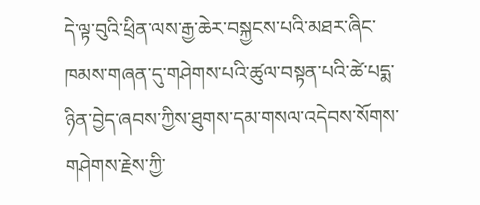དེ་ལྟ་བུའི་ཕྲིན་ལས་རྒྱ་ཆེར་བསྐྱངས་པའི་མཐར་ཞིང་ཁམས་གཞན་དུ་གཤེགས་པའི་ཚུལ་བསྟན་པའི་ཚེ་པདྨ་ཉིན་བྱེད་ཞབས་ཀྱིས་ཐུགས་དམ་གསལ་འདེབས་སོགས་གཤེགས་རྗེས་ཀྱི་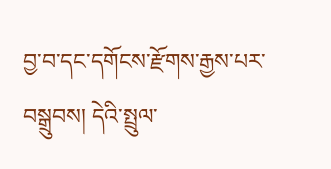བྱ་བ་དང་དགོངས་རྫོགས་རྒྱས་པར་བསྒྲུབས། དེའི་སྤྲུལ་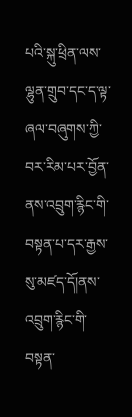པའི་སྐུ་ཕྲིན་ལས་ལྷུན་གྲུབ་དང་ད་ལྟ་ཞལ་བཞུགས་ཀྱི་བར་རིམ་པར་བྱོན་ནས་འབྲུག་རྙིང་གི་བསྟན་པ་དར་རྒྱས་སུ་མཛད་དོ།ནས་འབྲུག་རྙིང་གི་བསྟན་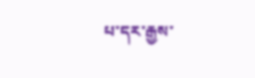པ་དར་རྒྱས་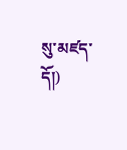སུ་མཛད་དོ།)